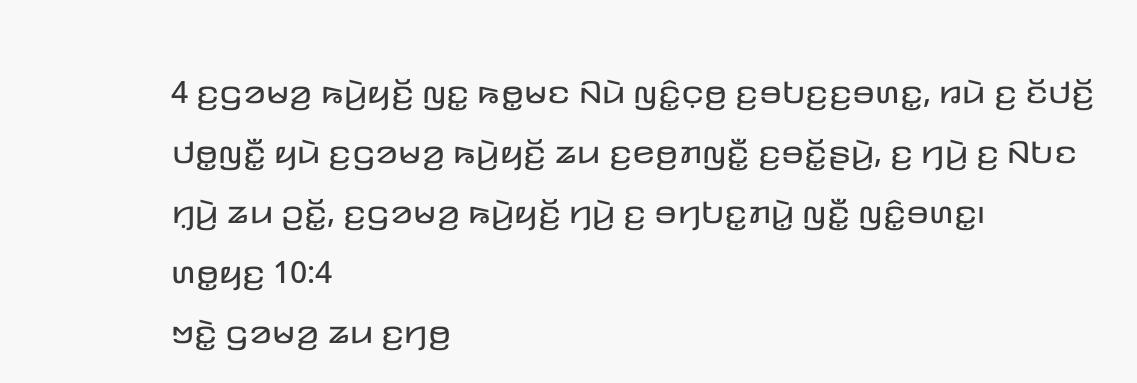4 ꤢ꤬ꤞꤤꤗꤤ꤬ ꤒꤣꤧ꤬ꤟꤢꤩ꤬ ꤜꤢ꤭ ꤒꤥ꤭ꤗꤢ ꤡꤣꤧ ꤜꤢꤨ꤭ꤍ꤫ꤥ꤬ ꤢ꤬ꤋꤝꤢ꤬ꤢ꤬ꤋꤛꤢ꤭, ꤙꤣꤧ ꤢ꤬ ꤢꤩꤓꤢꤩ꤬ ꤓꤥ꤭ꤜꤢꤪ꤭ ꤟꤣꤧ ꤢ꤬ꤞꤤꤗꤤ꤬ ꤒꤣꤧ꤬ꤟꤢꤩ꤬ ꤘꤣ ꤢ꤬ꤕꤥ꤬ꤊꤜꤢꤪ꤭ ꤢ꤬ꤋꤢꤩ꤭ꤔꤣꤧ꤬, ꤢ꤬ ꤚꤣꤧ꤬ ꤢ꤬ ꤡꤝꤢ ꤚ꤫ꤣꤧ꤬ ꤘꤣ ꤑꤢꤩ꤭, ꤢ꤬ꤞꤤꤗꤤ꤬ ꤒꤣꤧ꤬ꤟꤢꤩ꤬ ꤚꤣꤧ꤬ ꤢ꤬ ꤋꤚꤝꤢ꤭ꤊꤣꤧ꤭ ꤜꤢꤪ꤭ ꤜꤢꤨ꤭ꤋꤛꤢ꤭꤯
ꤛꤥ꤭ꤟꤢ꤬ 10:4
ꤠꤢꤧ꤭ ꤞꤤꤗꤤ꤬ ꤘꤣ ꤢ꤬ꤚꤥ꤬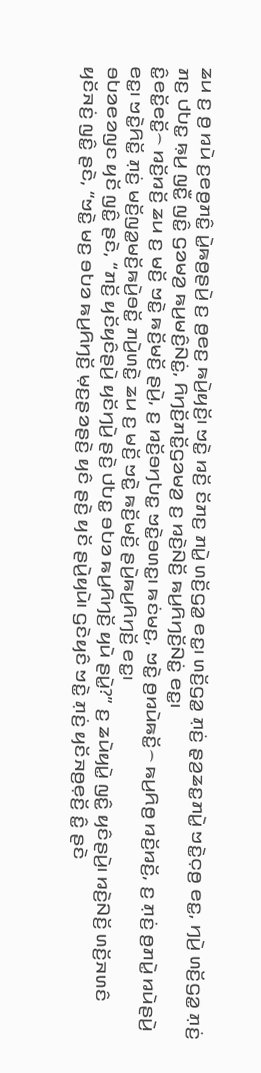ꤘꤣ ꤢ꤬ ꤥ꤬ ꤙꤣꤧ ꤢ꤬ꤕꤥ꤬ꤊꤢꤨ꤭ ꤣꤧ꤭ꤒꤥ꤬ꤔꤣꤧ꤬ ꤢ꤬ ꤥ꤬ꤕꤢ꤬ ꤒꤣꤧ꤬ꤟꤢꤩ꤬꤯ ꤠꤢꤧ꤭ ꤙꤢꤩ꤬ ꤢꤩꤊꤢ꤬ ꤊꤣꤧ꤭ ꤛꤢꤩ꤬ꤞꤤ꤭ ꤕꤢ꤭꤯ ꤛꤢꤩ꤬ꤞꤤ꤭ ꤊ꤫ꤢꤦ꤬ ꤔ꤫ꤤ꤬ꤘꤢ꤭ꤊꤣꤧ꤭ ꤠꤢꤧ꤭ꤍ꤫ꤥ꤬ ꤕꤢ꤭, ꤚꤣꤧ꤬ ꤛꤢꤩ꤬ꤞꤤ꤭ ꤊ꤫ꤢꤦ꤬ ꤊꤢ꤬ ꤓꤝꤢ꤭ ꤒ꤫ꤣ꤬ ꤜꤢꤪ꤭ ꤜꤢꤨ꤭ ꤞꤤꤗꤤ꤬ ꤒꤣ꤬ꤗꤢꤨ꤬ꤡꤢꤦ꤭, ꤖꤚꤢꤩ꤬ꤊꤢꤩ꤭ꤞꤤꤗꤤ꤬ ꤢ꤬ ꤙꤢꤧ꤬ꤡꤢꤩ꤬ ꤒꤣ꤬ꤖꤚꤢꤩ꤬ꤡꤢꤦ꤭ ꤕꤢ꤭꤯
ꤢꤨ꤭ꤕꤢꤩ꤭ꤕꤢꤩ꤭꤮ ꤙꤢꤩ꤬ꤙꤢꤩ꤬ ꤘꤣ ꤢ꤬ ꤗꤢꤩ꤬ ꤠꤢꤧ꤭ ꤒꤢꤩ꤬ꤗꤢꤩ꤬ ꤔꤣꤧ꤬, ꤢ꤬ ꤙꤢꤩ꤬ꤋꤚꤝꤢ꤭ ꤠꤢꤧ꤭ꤋꤛꤢ꤭꤯ ꤒꤢꤦꤗꤢ꤬, ꤠꤢꤧ꤭ ꤥ꤬ꤙꤣꤧꤒꤢꤩ꤭꤮ ꤒꤣ꤬ꤖꤥ꤬ ꤙꤢꤩ꤬ꤙꤢꤩ꤬, ꤢ꤬ ꤊ꤫ꤢꤦ꤬ ꤥ꤬ꤊꤣꤧ꤭ ꤙꤣꤧꤔꤣꤧ꤬ ꤕꤢ꤭꤯ ꤠꤢꤧ꤭ꤖꤢꤩ꤭ ꤊ꤫ꤢꤦ꤬ ꤗꤢꤩ꤬ꤜꤤ꤭ꤗꤢꤩ꤬ꤒꤣꤧ꤬ꤋꤢꤩ꤭ ꤊꤣꤧ꤬ꤛꤢꤧ꤭ ꤘꤣ ꤢ꤬ ꤗꤢꤩ꤬ ꤠꤢꤧ꤭ ꤒꤢꤩ꤬ꤗꤢꤩ꤬ ꤔꤣꤧ꤬ꤒꤣ꤬ꤖꤚꤢꤩ꤬ ꤕꤢ꤭꤯
ꤋꤝꤤꤕꤤꤜꤢ ꤟꤢꤩ ꤜꤢꤨ꤭ ꤔꤢꤧ, “ꤊꤢꤩ꤬ ꤟꤢꤩꤟꤢꤨꤔꤣꤧ꤬ ꤟꤢꤩꤚꤣꤧ꤬ ꤔꤢꤧ꤬ ꤓꤝꤢ꤭ ꤋꤝꤤ ꤒꤣ꤬ꤖꤚꤢꤩ꤬ ꤟꤣꤧ ꤔꤣꤧ꤭?” ꤢ꤬ ꤘꤣꤧꤟꤣꤧ꤭ ꤜꤢꤨ꤭ ꤟꤢꤨꤔꤣꤧ꤬꤯ ꤙꤢꤧ꤬ꤡꤢꤩ꤬ ꤛꤢꤩ꤬ꤏꤛꤢꤨ ꤟꤢꤩꤏꤢꤦ꤬ ꤜꤢꤨ꤭ ꤔꤢꤧ, “ꤠꤢꤧ꤭ ꤗꤢ꤬ ꤋꤝꤤ ꤒꤣ꤬ꤖꤚꤢꤩ꤬ ꤗ꤫ꤢ꤬ꤔꤤꤔꤢꤧ꤬ ꤟꤢꤨ ꤔꤢꤧ꤬ ꤟꤢꤩ ꤔꤣꤧ꤬ꤟꤣꤧ꤯ ꤞꤢꤧꤟꤢꤨ ꤠꤢꤧ꤭ ꤊ꤫ꤢꤦ꤬ ꤟꤢꤩꤏꤥ꤬ꤕ꤫ꤢꤩ꤬ ꤢꤨ꤭ ꤔꤢꤧ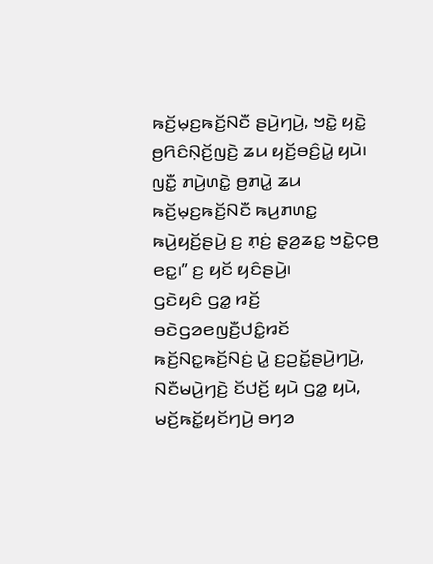ꤒꤢꤩ꤬ꤗ꤫ꤢ꤬ꤒꤢꤩ꤬ꤡꤢꤪ ꤔꤣꤧ꤬ꤚꤣꤧ꤬, ꤠꤢꤧ꤭ ꤟꤢꤧ꤭ ꤥ꤬ꤖꤢꤨꤡ꤫ꤢꤩ꤬ꤜꤢꤧ꤬ ꤘꤣ ꤟꤢꤩ꤬ꤋꤢꤨ꤬ꤣꤧ꤭ ꤟꤣꤧ꤯ ꤜꤢꤪ꤭ ꤊꤣꤧ꤬ꤛꤢꤧ꤭ ꤥ꤬ꤊꤣꤧ꤭ ꤘꤣ ꤒꤢꤩ꤬ꤗ꤫ꤢ꤬ꤒꤢꤩ꤬ꤡꤢꤪ ꤒꤣ꤬ꤊꤛꤢ꤭ ꤒꤣꤧ꤬ꤟꤢꤩ꤬ꤔꤣꤧ꤬ ꤢ꤬ ꤊ꤫ꤢꤦ꤬ ꤔ꤫ꤤ꤬ꤘꤢ꤭ ꤠꤢꤧ꤭ꤍ꤫ꤥ꤬ ꤕꤢ꤭꤯” ꤢ꤬ ꤟꤢꤩ ꤟꤢꤨꤔꤣꤧ꤬꤯
ꤞꤢꤧꤟꤢꤨ ꤞꤤ꤭ ꤙꤢꤩ꤬ ꤋꤢꤧꤞꤤꤕꤜꤢꤪ꤬ꤓꤢꤨ꤭ꤙꤢꤩ ꤒꤢꤩ꤬ꤡꤢ꤭ꤒꤢꤩ꤬ꤡꤢꤦ꤬ ꤣꤧ꤭ ꤢ꤬ꤑꤢꤩ꤭ꤔꤣꤧ꤬ꤚꤣꤧ꤬, ꤡꤢꤪꤗꤣꤧ꤬ꤚꤢꤧ꤬ ꤢꤩꤓꤢꤩ꤬ ꤟꤣꤧ ꤞꤤ꤭ ꤟꤣꤧ, ꤗꤢꤩ꤬ꤒꤢꤩ꤭ꤟꤢꤩꤚꤣꤧ꤬ ꤋꤚꤤ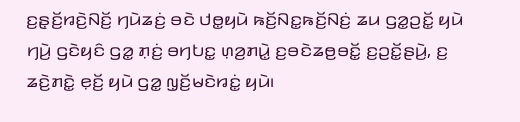ꤢ꤬ꤔ꤫ꤢꤩ꤬ꤙꤢꤧ꤬ꤡꤢꤩ꤬ ꤚꤣꤧꤘꤢꤦ꤬ ꤋꤢꤧ ꤓꤥ꤭ꤟꤣꤧ ꤒꤢꤩ꤬ꤡꤢ꤭ꤒꤢꤩ꤬ꤡꤢꤦ꤬ ꤘꤣ ꤞꤤ꤭ꤑꤢꤩ꤭ ꤟꤣꤧ ꤚꤣꤧ꤬ ꤞꤢꤧꤟꤢꤨ ꤞꤤ꤭ ꤊ꤫ꤢꤦ꤬ ꤋꤚꤝꤢ꤭ ꤛ꤫ꤤ꤬ꤊꤣꤧ꤭ ꤢ꤬ꤋꤢꤧꤘꤥ꤬ꤋꤢꤩ꤭ ꤢ꤬ꤑꤢꤩ꤭ꤔꤣꤧ꤬, ꤢ꤬ ꤘꤢꤧ꤬ꤊꤢꤧ꤭ ꤕ꤫ꤢꤩ꤬ ꤟꤣꤧ ꤞꤤ꤭ ꤜ꤫ꤢꤩ꤬ꤗꤢꤧꤙꤢꤦ꤭ ꤟꤣꤧ꤯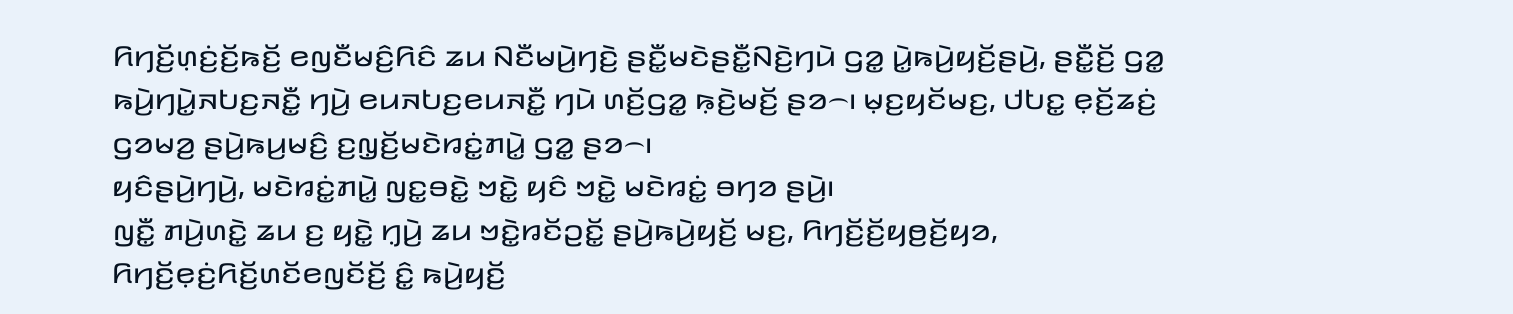ꤖꤚꤢꤩ꤬ꤛ꤫ꤢꤦ꤬ꤢꤩ꤬ꤒꤢꤩ꤬ ꤕꤜꤢꤪꤗꤢꤨ꤬ꤖꤢꤨ ꤘꤣ ꤡꤢꤪꤗꤣꤧ꤬ꤚꤢꤧ꤬ ꤔꤢꤪ꤭ꤗꤢꤧꤔꤢꤪ꤭ꤡꤢꤧ꤬ꤚꤣꤧ ꤞꤤ꤭ ꤣꤧ꤭ꤒꤣꤧ꤬ꤟꤢꤩ꤬ꤔꤣꤧ꤬, ꤔꤢꤪ꤭ꤢꤩ꤬ ꤞꤤ꤭ ꤒꤣꤧ꤬ꤚꤣꤧ꤭ꤏꤝꤢ꤬ꤏꤢꤪ꤭ ꤚꤣꤧ꤬ ꤕꤣꤏꤝꤢ꤬ꤕꤣꤏꤢꤪ꤭ ꤚꤣꤧ ꤛꤢꤩ꤬ꤞꤤ꤭ ꤒ꤫ꤢꤧ꤬ꤗꤢꤩ꤬ ꤔꤤ꤮꤯ ꤗ꤫ꤢ꤬ꤟꤢꤩꤗꤢ꤬, ꤓꤝꤢ꤭ ꤕ꤫ꤢꤩ꤬ꤘꤢꤦ꤬ ꤞꤤꤗꤤ꤬ ꤔꤣꤧ꤬ꤒꤣ꤬ꤗꤢꤨ꤬ ꤢ꤬ꤜ꤫ꤢꤩ꤬ꤗꤢꤧꤙꤢꤦ꤭ꤊꤣꤧ꤭ ꤞꤤ꤭ ꤔꤤ꤮꤯
ꤟꤢꤨꤔꤣꤧ꤬ꤚꤣꤧ꤬, ꤗꤢꤧꤙꤢꤦ꤭ꤊꤣꤧ꤭ ꤜꤢ꤭ꤋꤢꤧ꤭ ꤠꤢꤧ꤭ ꤟꤢꤨ ꤠꤢꤧ꤭ ꤗꤢꤧꤙꤢꤦ꤭ ꤋꤚꤤ ꤔꤣꤧ꤬꤯
ꤜꤢꤪ꤭ ꤊꤣꤧ꤬ꤛꤢꤧ꤭ ꤘꤣ ꤢ꤬ ꤟꤢꤧ꤭ ꤚ꤫ꤣꤧ꤬ ꤘꤣ ꤠꤢꤧ꤭ꤙꤢꤩꤑꤢꤩ꤭ ꤔꤣꤧ꤬ꤒꤣꤧ꤬ꤟꤢꤩ꤬ ꤗꤢ꤬, ꤖꤚꤢꤩ꤬ꤢꤩ꤬ꤟꤥ꤬ꤢꤩ꤬ꤟꤤ, ꤖꤚꤢꤩ꤬ꤕ꤫ꤢꤦ꤬ꤖꤢꤩ꤬ꤛꤢꤩꤕꤜꤢꤩꤢꤩ꤬ ꤢꤨ꤭ ꤒꤣꤧ꤬ꤟꤢꤩ꤬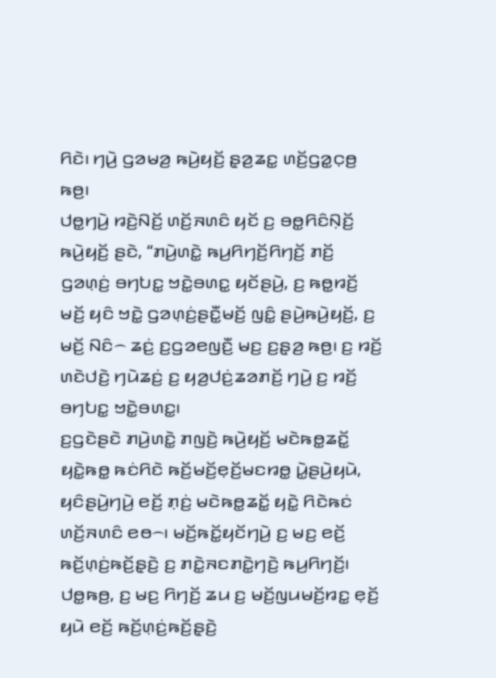ꤖꤢꤧ꤯ ꤚꤣꤧ꤬ ꤞꤤꤗꤤ꤬ ꤒꤣꤧ꤬ꤟꤢꤩ꤬ ꤔ꤫ꤤ꤬ꤘꤢ꤭ ꤛꤢꤩ꤬ꤞꤤ꤭ꤍ꤫ꤥ꤬ ꤒꤥ꤬꤯
ꤓꤥ꤭ꤚꤣꤧ꤬ ꤙꤢꤧ꤬ꤡꤢꤩ꤬ ꤛꤢꤩ꤬ꤏꤛꤢꤨ ꤟꤢꤩ ꤢ꤬ ꤋꤥ꤭ꤖꤢꤨꤡ꤫ꤢꤩ꤬ ꤒꤣꤧ꤬ꤟꤢꤩ꤬ ꤔꤢꤧ, “ꤊꤣꤧ꤬ꤛꤢꤧ꤭ ꤒꤣ꤬ꤖꤚꤢꤩ꤬ꤖꤚꤢꤩ꤬ ꤊꤢꤩ꤬ ꤞꤤꤛ꤫ꤢꤦ꤬ ꤋꤚꤝꤢ꤭ ꤠꤢꤧ꤭ꤋꤛꤢ꤭ ꤟꤢꤩꤔꤣꤧ꤬, ꤢ꤬ ꤒꤥ꤭ꤙꤢꤩ꤬ ꤗꤢꤩ꤬ ꤟꤢꤨ ꤠꤢꤧ꤭ ꤞꤤꤛ꤫ꤢꤦ꤬ꤔꤢꤪ꤭ꤗꤢꤩ꤬ ꤜꤢꤨ꤭ ꤔꤣꤧ꤬ꤒꤣꤧ꤬ꤟꤢꤩ꤬, ꤢ꤬ ꤗꤢꤩ꤬ ꤡꤢꤨ꤮ ꤘꤢꤦ꤬ ꤢ꤬ꤞꤤꤕꤜꤢꤪ꤬ ꤗꤢ꤬ ꤢ꤬ꤔ꤫ꤤ꤬ ꤒꤥ꤬꤯ ꤢ꤬ ꤙꤢꤩ꤬ ꤛꤢꤧꤓꤢꤧ꤬ ꤚꤣꤧꤘꤢꤦ꤬ ꤢ꤬ ꤟꤤ꤬ꤓꤢꤦ꤬ꤘꤤꤊꤢꤩ꤬ ꤚꤣꤧ꤬ ꤢ꤬ ꤙꤢꤩ꤬ ꤋꤚꤝꤢ꤭ ꤠꤢꤧ꤭ꤋꤛꤢ꤭꤯
ꤢ꤬ꤞꤢꤧꤔꤢꤧ ꤊꤣꤧ꤬ꤛꤢꤧ꤭ ꤊꤜꤢꤧ꤬ ꤒꤣꤧ꤬ꤟꤢꤩ꤬ ꤗꤢꤧꤒꤥ꤭ꤘꤢꤩ꤭ ꤟꤢꤧ꤭ꤒꤥ꤭ ꤒꤢꤦꤖꤢꤧ ꤒꤢꤩ꤬ꤗꤢꤩ꤬ꤕ꤫ꤢꤩ꤬ꤗꤢꤙꤥ꤭ ꤣꤧ꤭ꤔꤣꤧ꤬ꤟꤣꤧ, ꤟꤢꤨꤔꤣꤧ꤬ꤚꤣꤧ꤬ ꤕꤢꤩ꤬ ꤊ꤫ꤢꤦ꤬ ꤗꤢꤧꤒꤥ꤭ꤘꤢꤩ꤭ ꤟꤢꤧ꤭ ꤖꤢꤧꤒꤢꤦ ꤛꤢꤩ꤬ꤏꤛꤢꤨ ꤕꤥ꤮꤯ ꤗꤢꤩ꤬ꤒꤢꤩ꤭ꤟꤢꤩꤚꤣꤧ꤬ ꤢ꤬ ꤗꤢ꤬ ꤕꤢꤩ꤬ ꤒꤢꤩ꤬ꤛ꤫ꤢꤦ꤬ꤒꤢꤩ꤬ꤔ꤫ꤢꤧ꤬ ꤢ꤬ ꤊꤢꤧ꤭ꤏꤢꤊꤢꤧ꤭ꤚꤢꤧ꤬ ꤒꤣ꤬ꤖꤚꤢꤩ꤬꤯ ꤓꤥ꤭ꤒꤥ꤬, ꤢ꤬ ꤗꤢ꤬ ꤖꤚꤢꤩ꤬ ꤘꤣ ꤢ꤬ ꤗꤢꤩ꤬ꤜꤣꤗꤢꤩ꤬ꤙꤢ꤭ ꤕ꤫ꤢꤩ꤬ ꤟꤣꤧ ꤕꤢꤩ꤬ ꤒꤢꤩ꤬ꤛ꤫ꤢꤦ꤬ꤒꤢꤩ꤬ꤔ꤫ꤢꤧ꤬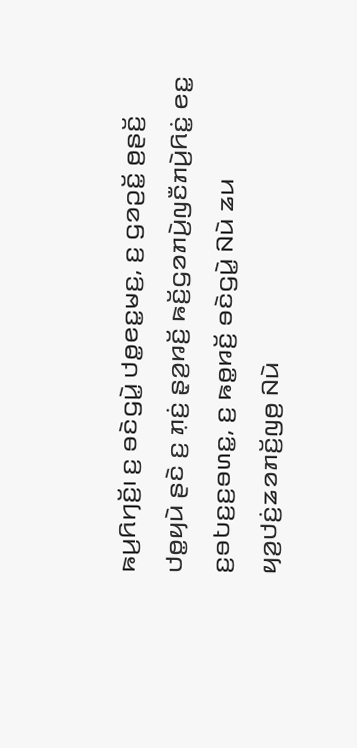ꤒꤣ꤬ꤖꤚꤢꤩ꤬꤯ ꤢ꤬ ꤋꤢꤧꤞꤣꤧ꤭ ꤓꤥ꤭ꤕꤢ꤭ꤗꤢ꤬, ꤢ꤬ ꤞꤤꤑꤢꤩ꤭ ꤥ꤬ꤔꤢꤩ꤬ ꤓꤥ꤭ꤟꤣꤧ ꤔꤢꤧ ꤢ꤬ ꤊ꤫ꤢꤦ꤬ ꤔ꤫ꤤ꤬ꤙꤢꤩ꤬ ꤒꤢꤩ꤬ꤞꤤꤊꤣꤧ꤬ꤜꤢꤪꤊꤣꤧ꤬ꤖꤢꤦ꤭ ꤕꤢ꤭ ꤢ꤬ꤋꤝꤢ꤬ꤢ꤬ꤋꤛꤢ꤭, ꤢ꤬ ꤒꤥ꤭ꤙꤢꤩ꤬ ꤋꤢꤧꤞꤣꤧ꤭ ꤡꤣꤧ ꤘꤣ ꤟꤤ꤬ꤓꤢꤦ꤬ꤘꤤꤊꤢꤩ꤬ꤜꤥ꤬ ꤡꤣꤧ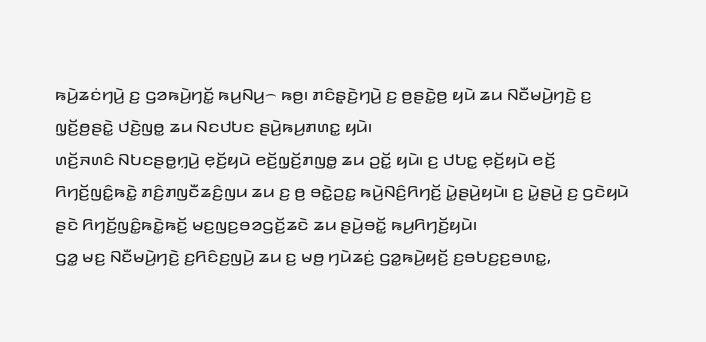ꤒꤣꤧ꤬ꤘꤢꤦꤚꤣꤧ꤬ ꤢ꤬ ꤞꤤꤒꤣꤧ꤬ꤚꤢꤩ꤭ ꤒꤣ꤬ꤡꤣ꤬꤮ ꤒꤥ꤬꤯ ꤊꤢꤨꤔ꤫ꤢꤧ꤬ꤚꤣꤧ꤬ ꤢ꤬ ꤥ꤬ꤔꤢꤧ꤭ꤥ꤬ ꤟꤣꤧ ꤘꤣ ꤡꤢꤪꤗꤣꤧ꤬ꤚꤢꤧ꤬ ꤢ꤬ ꤜ꤫ꤢꤩ꤬ꤥ꤬ꤔꤢꤧ꤭ ꤓꤢꤧ꤬ꤜꤥ꤭ ꤘꤣ ꤡꤢꤓꤝꤢ ꤔꤣꤧ꤬ꤒꤣ꤬ꤊꤛꤢ꤭ ꤟꤣꤧ꤯
ꤛꤢꤩ꤬ꤏꤛꤢꤨ ꤡꤝꤢꤔꤥ꤭ꤚ꤫ꤣꤧ꤬ ꤕ꤫ꤢꤩ꤬ꤟꤣꤧ ꤕꤢꤩ꤬ꤜ꤫ꤢꤩ꤬ꤊꤜꤥ꤭ ꤘꤣ ꤑꤢꤩ꤭ ꤟꤣꤧ꤯ ꤢ꤬ ꤓꤝꤢ꤭ ꤕ꤫ꤢꤩ꤬ꤟꤣꤧ ꤕꤢꤩ꤬ ꤖꤚꤢꤩ꤬ꤜꤢꤨ꤭ꤒꤢꤧ꤭ ꤊꤢꤨ꤬ꤊꤜꤢꤪꤘꤢꤨ꤬ꤜꤣ ꤘꤣ ꤢ꤬ ꤥ꤬ ꤋꤢꤧ꤭ꤑꤢ꤭ ꤒꤣꤧ꤬ꤡꤢꤨ꤬ꤖꤚꤢꤩ꤬ ꤣꤧ꤭ꤔꤣꤧ꤬ꤟꤣꤧ꤯ ꤢ꤬ ꤣꤧ꤭ꤔꤣꤧ꤬ ꤢ꤬ ꤞꤢꤧꤟꤣꤧ ꤔꤢꤧ ꤖꤚꤢꤩ꤬ꤜꤢꤨ꤭ꤒꤢꤧ꤭ꤒꤢꤩ꤬ ꤗꤢ꤬ꤜꤢ꤬ꤋꤤꤞꤢꤩ꤬ꤘꤢꤧ ꤘꤣ ꤔꤣꤧ꤬ꤋꤢꤩ꤭ ꤒꤣ꤬ꤖꤚꤢꤩ꤬ꤟꤣꤧ꤯
ꤞꤤ꤭ ꤗꤢ꤬ ꤡꤢꤪꤗꤣꤧ꤬ꤚꤢꤧ꤬ ꤢ꤬ꤖꤢꤨꤢ꤬ꤜꤣꤧ꤬ ꤘꤣ ꤢ꤬ ꤗꤥ꤬ ꤚꤣꤧꤘꤢꤦ꤬ ꤞꤤ꤭ꤒꤣꤧ꤬ꤟꤢꤩ꤬ ꤢ꤬ꤋꤝꤢ꤬ꤢ꤬ꤋꤛꤢ꤭,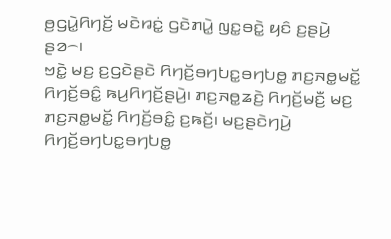ꤥ꤬ꤞꤣꤧ꤭ꤖꤚꤢꤩ꤬ ꤗꤢꤧꤙꤢꤦ꤭ ꤞꤢꤧꤊꤣꤧ꤭ ꤜꤢ꤭ꤋꤢꤧ꤭ ꤟꤢꤨ ꤢ꤬ꤔꤣꤧ꤬ ꤔꤤ꤮꤯
ꤠꤢꤧ꤭ ꤗꤢ꤬ ꤢ꤬ꤞꤢꤧꤔꤢꤧ ꤖꤚꤢꤩ꤬ꤋꤚꤝꤢ꤭ꤋꤚꤝꤥ꤭ ꤊꤢ꤬ꤏꤥ꤭ꤗꤢꤩ꤭ ꤖꤚꤢꤩ꤬ꤋꤢꤨ꤭ ꤒꤣ꤬ꤖꤚꤢꤩ꤬ꤔꤣꤧ꤬꤯ ꤊꤢ꤬ꤏꤥ꤭ꤘꤢꤧ꤬ ꤖꤚꤢꤩ꤬ꤗꤢꤪ꤬ ꤗꤢ꤬ ꤊꤢ꤬ꤏꤥ꤭ꤗꤢꤩ꤭ ꤖꤚꤢꤩ꤬ꤋꤢꤨ꤭ ꤢ꤬ꤒꤢꤩ꤬꤯ ꤗꤢ꤬ꤔꤢꤧꤚꤣꤧ꤬ ꤖꤚꤢꤩ꤬ꤋꤚꤝꤢ꤭ꤋꤚꤝꤥ꤭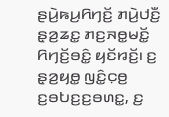ꤔꤣꤧ꤬ꤒꤣ꤬ꤖꤚꤢꤩ꤬ ꤊꤣꤧ꤬ꤓꤢꤪ꤬ ꤔ꤫ꤤ꤬ꤘꤢ꤭ ꤊꤢ꤬ꤏꤥ꤭ꤗꤢꤩ꤭ ꤖꤚꤢꤩ꤬ꤋꤢꤨ꤭ ꤟꤢꤩꤙꤢꤩ꤬꤯ ꤢ꤬ ꤔ꤫ꤤ꤬ꤟꤥ꤭ ꤜꤢꤨ꤭ꤍ꤫ꤥ꤬ ꤢ꤬ꤋꤝꤢ꤬ꤢ꤬ꤋꤛꤢ꤭, ꤢ꤬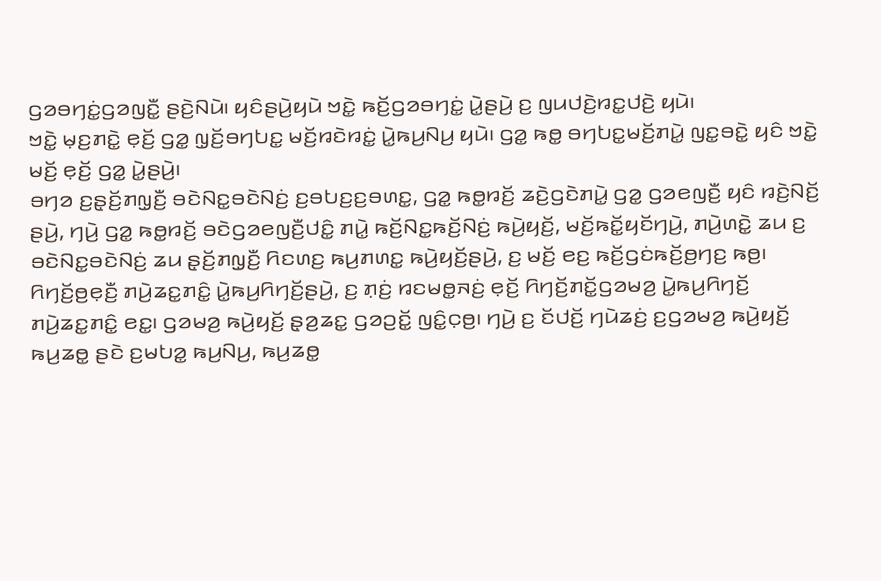ꤞꤤꤋꤚꤢꤦ꤭ꤞꤤꤜꤢꤪ꤭ ꤔꤢꤧ꤬ꤡꤣꤧ꤯ ꤟꤢꤨꤔꤣꤧ꤬ꤟꤣꤧ ꤠꤢꤧ꤭ ꤒꤢꤩ꤬ꤞꤤꤋꤚꤢꤦ꤭ ꤣꤧ꤭ꤔꤣꤧ꤬ ꤢ꤬ ꤜꤣꤓꤢꤧ꤬ꤙꤢ꤭ꤓꤢꤧ꤬ ꤟꤣꤧ꤯
ꤠꤢꤧ꤭ ꤗ꤫ꤢ꤬ꤊꤢꤧ꤭ ꤕ꤫ꤢꤩ꤬ ꤞꤤ꤭ ꤜ꤫ꤢꤩ꤬ꤋꤚꤝꤢ꤭ ꤗꤢꤩ꤬ꤙꤢꤧꤙꤢꤦ꤭ ꤣꤧ꤭ꤒꤣ꤬ꤡꤣ꤬ ꤟꤣꤧ꤯ ꤞꤤ꤭ ꤒꤥ꤭ ꤋꤚꤝꤢ꤭ꤗꤢꤩ꤬ꤊꤣꤧ꤭ ꤜꤢ꤭ꤋꤢꤧ꤭ ꤟꤢꤨ ꤠꤢꤧ꤭ ꤗꤢꤩ꤬ ꤕ꤫ꤢꤩ꤬ ꤞꤤ꤭ ꤣꤧ꤭ꤔꤣꤧ꤬꤯
ꤋꤚꤤ ꤢ꤬ꤔ꤫ꤢꤩ꤬ꤊꤜ꤫ꤢꤪ꤬ ꤋꤢꤧꤡꤢ꤭ꤋꤢꤧꤡꤢꤦ꤬ ꤢ꤬ꤋꤝꤢ꤬ꤢ꤬ꤋꤛꤢ꤭, ꤞꤤ꤭ ꤒꤥ꤭ꤙꤢꤩ꤬ ꤘꤢꤧ꤬ꤞꤢꤧꤊꤣꤧ꤭ ꤞꤤ꤭ ꤞꤤꤕꤜꤢꤪ꤬ ꤟꤢꤨ ꤙꤢꤧ꤬ꤡꤢꤩ꤬ ꤔꤣꤧ꤬, ꤚꤣꤧ꤬ ꤞꤤ꤭ ꤒꤥ꤭ꤙꤢꤩ꤬ ꤋꤢꤧꤞꤤꤕꤜꤢꤪ꤬ꤓꤢꤨ꤭ ꤊꤣꤧ꤭ ꤒꤢꤩ꤬ꤡꤢ꤭ꤒꤢꤩ꤬ꤡꤢꤦ꤬ ꤒꤣꤧ꤬ꤟꤢꤩ꤬, ꤗꤢꤩ꤬ꤒꤢꤩ꤭ꤟꤢꤩꤚꤣꤧ꤬, ꤊꤣꤧ꤬ꤛꤢꤧ꤭ ꤘꤣ ꤢ꤬ ꤋꤢꤧꤡꤢ꤭ꤋꤢꤧꤡꤢꤦ꤬ ꤘꤣ ꤔ꤫ꤢꤩ꤬ꤊꤜ꤫ꤢꤪ꤬ ꤖꤢꤛꤢ꤬ ꤒꤣ꤬ꤊꤛꤢ꤭ ꤒꤣꤧ꤬ꤟꤢꤩ꤬ꤔꤣꤧ꤬, ꤢ꤬ ꤗꤢꤩ꤬ ꤕꤢ꤬ ꤒꤢꤩ꤬ꤞꤢꤦꤒꤢꤩ꤬ꤥ꤬ꤚꤢ꤬ ꤒꤥ꤬꤯
ꤖꤚꤢꤩ꤬ꤥ꤬ꤕ꤫ꤢꤪ꤬ ꤊꤣꤧ꤬ꤘꤢ꤭ꤊꤢꤨ꤭ ꤣꤧ꤭ꤒꤣ꤬ꤖꤚꤢꤩ꤬ꤔꤣꤧ꤬, ꤢ꤬ ꤊ꤫ꤢꤦ꤬ ꤙꤢꤗꤥ꤭ꤏꤢꤦ꤬ ꤕ꤫ꤢꤩ꤬ ꤖꤚꤢꤩ꤬ꤊꤢꤩ꤭ꤞꤤꤗꤤ꤬ ꤣꤧ꤭ꤒꤣ꤬ꤖꤚꤢꤩ꤬ ꤊꤣꤧ꤬ꤘꤢ꤭ꤊꤢꤨ꤭ ꤕꤢ꤭꤯ ꤞꤤꤗꤤ꤬ ꤒꤣꤧ꤬ꤟꤢꤩ꤬ ꤔ꤫ꤤ꤬ꤘꤢ꤭ ꤞꤤꤑꤢꤩ꤭ ꤜꤢꤨ꤭ꤍ꤫ꤥ꤬꤯ ꤚꤣꤧ꤬ ꤢ꤬ ꤢꤩꤓꤢꤩ꤬ ꤚꤣꤧꤘꤢꤦ꤬ ꤢ꤬ꤞꤤꤗꤤ꤬ ꤒꤣꤧ꤬ꤟꤢꤩ꤬ ꤒꤣ꤬ꤘꤥ꤭ ꤔꤢꤧ ꤢ꤬ꤗꤝꤤ꤭ ꤒꤣ꤬ꤡꤣ꤬, ꤒꤣ꤬ꤘꤥ꤭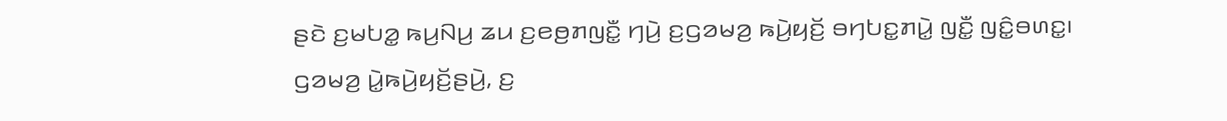ꤔꤢꤧ ꤢ꤬ꤗꤝꤤ꤭ ꤒꤣ꤬ꤡꤣ꤬ ꤘꤣ ꤢ꤬ꤕꤥ꤬ꤊꤜꤢꤪ꤭ ꤚꤣꤧ꤬ ꤢ꤬ꤞꤤꤗꤤ꤬ ꤒꤣꤧ꤬ꤟꤢꤩ꤬ ꤋꤚꤝꤢ꤭ꤊꤣꤧ꤭ ꤜꤢꤪ꤭ ꤜꤢꤨ꤭ꤋꤛꤢ꤭꤯
ꤞꤤꤗꤤ꤬ ꤣꤧ꤭ꤒꤣꤧ꤬ꤟꤢꤩ꤬ꤔꤣꤧ꤬, ꤢ꤬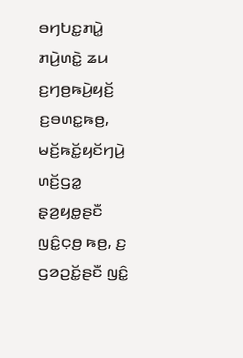ꤋꤚꤝꤢ꤭ꤊꤣꤧ꤭ ꤊꤣꤧ꤬ꤛꤢꤧ꤭ ꤘꤣ ꤢ꤬ꤚꤥ꤬ꤒꤣꤧ꤬ꤟꤢꤩ꤬ ꤢ꤬ꤋꤛꤢ꤭ꤒꤥ꤬, ꤗꤢꤩ꤬ꤒꤢꤩ꤭ꤟꤢꤩꤚꤣꤧ꤬ ꤛꤢꤩ꤬ꤞꤤ꤭ ꤔ꤫ꤤ꤬ꤟꤥ꤭ꤔꤢꤪ ꤜꤢꤨ꤭ꤍ꤫ꤥ꤬ ꤒꤥ꤬, ꤢ꤬ ꤞꤤꤑꤢꤩ꤭ꤔꤢꤪ ꤜꤢꤨ꤭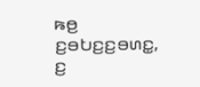ꤒꤥ꤬ ꤢ꤬ꤋꤝꤢ꤬ꤢ꤬ꤋꤛꤢ꤭, ꤢ꤬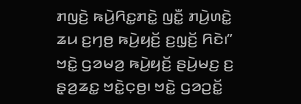ꤊꤜꤢꤧ꤬ ꤒꤣꤧ꤬ꤖꤢ꤭ꤊꤢꤧ꤭ ꤜꤢꤪ꤭ ꤊꤣꤧ꤬ꤛꤢꤧ꤭ ꤘꤣ ꤢ꤬ꤚꤥ꤬ ꤒꤣꤧ꤬ꤟꤢꤩ꤬ ꤢ꤬ꤜ꤫ꤢꤩ꤬ ꤖꤢꤧ꤯”
ꤠꤢꤧ꤭ ꤞꤤꤗꤤ꤬ ꤒꤣꤧ꤬ꤟꤢꤩ꤬ ꤔꤣꤧ꤬ꤗꤢ꤬ ꤢ꤬ ꤔ꤫ꤤ꤬ꤘꤢ꤭ ꤠꤢꤧ꤭ꤍ꤫ꤥ꤬꤯ ꤠꤢꤧ꤭ ꤞꤤꤑꤢꤩ꤭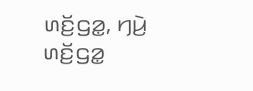ꤛꤢꤩ꤬ꤞꤤ꤭, ꤚꤣꤧ꤬ ꤛꤢꤩ꤬ꤞꤤ꤭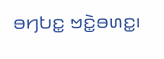ꤋꤚꤝꤢ꤭ ꤠꤢꤧ꤭ꤋꤛꤢ꤭꤯